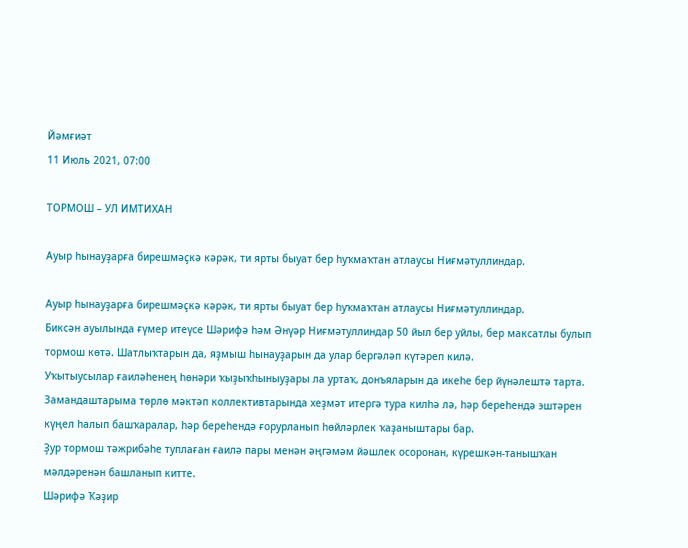Йәмғиәт
11 Июль 2021, 07:00

ТОРМОШ – УЛ ИМТИХАН

Ауыр һынауҙарға бирешмәҫкә кәрәк, ти ярты быуат бер һуҡмаҡтан атлаусы Ниғмәтуллиндар.

Ауыр һынауҙарға бирешмәҫкә кәрәк, ти ярты быуат бер һуҡмаҡтан атлаусы Ниғмәтуллиндар.
Биксән ауылында ғүмер итеүсе Шәрифә һәм Әнүәр Ниғмәтуллиндар 50 йыл бер уйлы, бер максатлы булып тормош көтә. Шатлыҡтарын да, яҙмыш һынауҙарын да улар бергәләп күтәреп килә.
Уҡытыусылар ғаиләһенең һөнәри ҡыҙыҡһыныуҙары ла уртаҡ, донъяларын да икеһе бер йүнәлештә тарта. Замандаштарыма төрлө мәктәп коллективтарында хеҙмәт итергә тура килһә лә, һәр береһендә эштәрен күңел һалып башҡаралар, һәр береһендә ғорурланып һөйләрлек ҡаҙаныштары бар.
Ҙур тормош тәжрибәһе туплаған ғаилә пары менән әңгәмәм йәшлек осоронан, күрешкән-танышҡан мәлдәренән башланып китте.
Шәрифә Ҡәҙир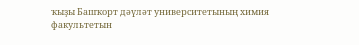ҡыҙы Башҡорт дәүләт университетының химия факультетын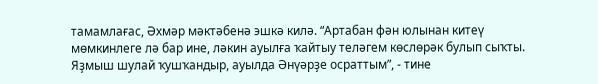тамамлағас, Әхмәр мәктәбенә эшкә килә. “Артабан фән юлынан китеү мөмкинлеге лә бар ине, ләкин ауылға ҡайтыу теләгем көслөрәк булып сыҡты. Яҙмыш шулай ҡушҡандыр, ауылда Әнүәрҙе осраттым”, - тине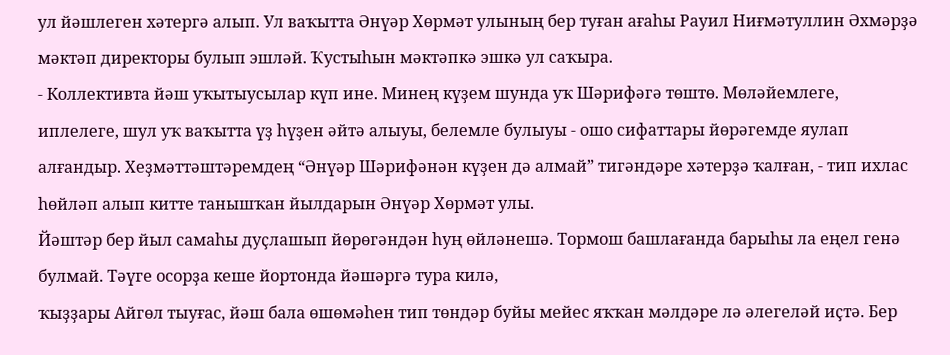ул йәшлеген хәтергә алып. Ул ваҡытта Әнүәр Хөрмәт улының бер туған ағаһы Рауил Ниғмәтуллин Әхмәрҙә мәктәп директоры булып эшләй. Ҡустыһын мәктәпкә эшкә ул саҡыра.
- Коллективта йәш уҡытыусылар күп ине. Минең күҙем шунда уҡ Шәрифәгә төштө. Мөләйемлеге, иплелеге, шул уҡ ваҡытта үҙ һүҙен әйтә алыуы, белемле булыуы - ошо сифаттары йөрәгемде яулап алғандыр. Хеҙмәттәштәремдең “Әнүәр Шәрифәнән күҙен дә алмай” тигәндәре хәтерҙә ҡалған, - тип ихлас һөйләп алып китте танышҡан йылдарын Әнүәр Хөрмәт улы.
Йәштәр бер йыл самаһы дуҫлашып йөрөгәндән һуң өйләнешә. Тормош башлағанда барыһы ла еңел генә булмай. Тәүге осорҙа кеше йортонда йәшәргә тура килә,
ҡыҙҙары Айгөл тыуғас, йәш бала өшөмәһен тип төндәр буйы мейес яҡҡан мәлдәре лә әлегеләй иҫтә. Бер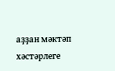аҙҙан мәктәп хәстәрлеге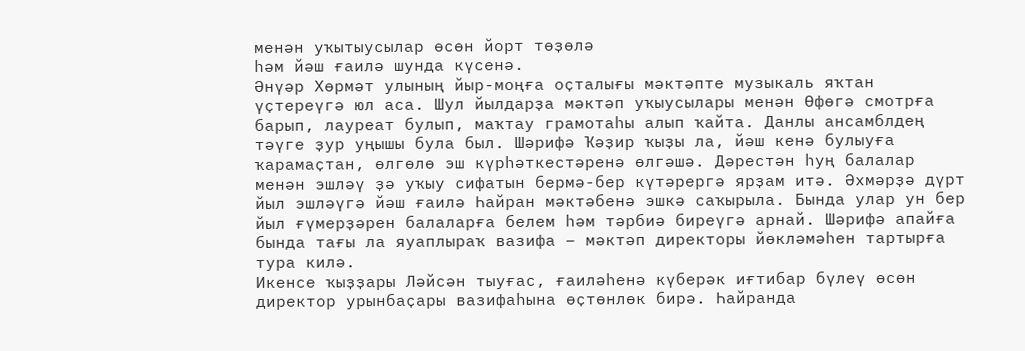менән уҡытыусылар өсөн йорт төҙөлә
һәм йәш ғаилә шунда күсенә.
Әнүәр Хөрмәт улының йыр-моңға оҫталығы мәктәпте музыкаль яҡтан үҫтереүгә юл аса. Шул йылдарҙа мәктәп уҡыусылары менән Өфөгә смотрға барып, лауреат булып, маҡтау грамотаһы алып ҡайта. Данлы ансамблдең тәүге ҙур уңышы була был. Шәрифә Ҡәҙир ҡыҙы ла, йәш кенә булыуға ҡарамаҫтан, өлгөлө эш күрһәткестәренә өлгәшә. Дәрестән һуң балалар менән эшләү ҙә уҡыу сифатын бермә-бер күтәрергә ярҙам итә. Әхмәрҙә дүрт йыл эшләүгә йәш ғаилә Һайран мәктәбенә эшкә саҡырыла. Бында улар ун бер йыл ғүмерҙәрен балаларға белем һәм тәрбиә биреүгә арнай. Шәрифә апайға бында тағы ла яуаплыраҡ вазифа – мәктәп директоры йөкләмәһен тартырға тура килә.
Икенсе ҡыҙҙары Ләйсән тыуғас, ғаиләһенә күберәк иғтибар бүлеү өсөн директор урынбаҫары вазифаһына өҫтөнлөк бирә. Һайранда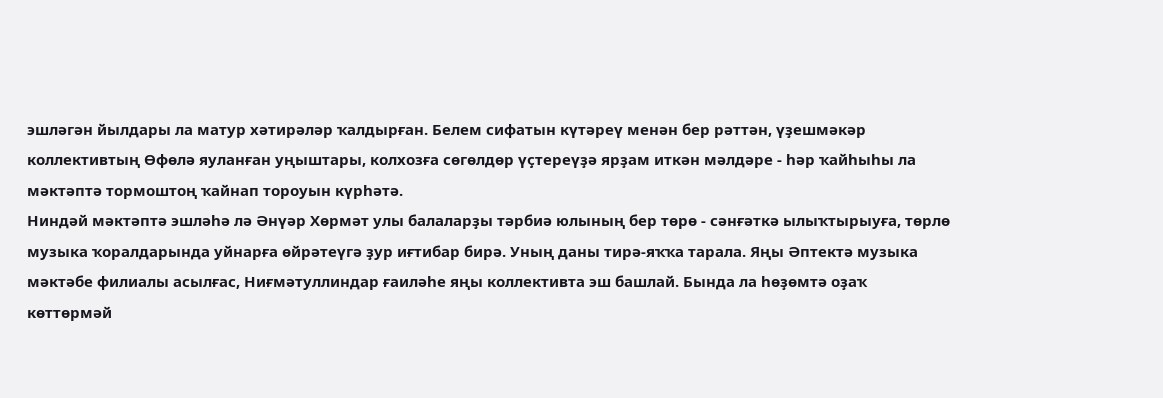эшләгән йылдары ла матур хәтирәләр ҡалдырған. Белем сифатын күтәреү менән бер рәттән, үҙешмәкәр коллективтың Өфөлә яуланған уңыштары, колхозға сөгөлдөр үҫтереүҙә ярҙам иткән мәлдәре - һәр ҡайһыһы ла мәктәптә тормоштоң ҡайнап тороуын күрһәтә.
Ниндәй мәктәптә эшләһә лә Әнүәр Хөрмәт улы балаларҙы тәрбиә юлының бер төрө - сәнғәткә ылыҡтырыуға, төрлө музыка ҡоралдарында уйнарға өйрәтеүгә ҙур иғтибар бирә. Уның даны тирә-яҡҡа тарала. Яңы Әптектә музыка мәктәбе филиалы асылғас, Ниғмәтуллиндар ғаиләһе яңы коллективта эш башлай. Бында ла һөҙөмтә оҙаҡ көттөрмәй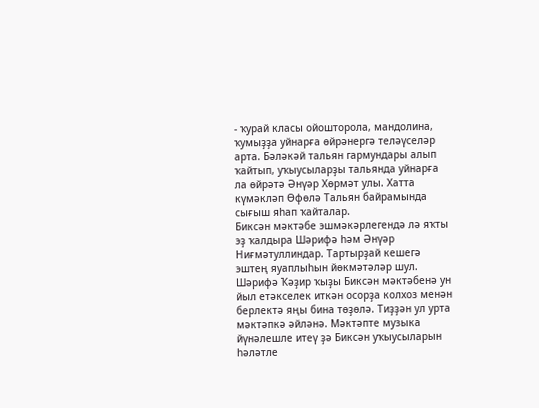- ҡурай класы ойошторола, мандолина, ҡумыҙҙа уйнарға өйрәнергә теләүселәр арта. Бәләкәй тальян гармундары алып ҡайтып, уҡыусыларҙы тальянда уйнарға ла өйрәтә Әнүәр Хөрмәт улы. Хатта күмәкләп Өфөлә Тальян байрамында сығыш яһап ҡайталар.
Биксән мәктәбе эшмәкәрлегендә лә яҡты эҙ ҡалдыра Шәрифә һәм Әнүәр Ниғмәтуллиндар. Тартырҙай кешегә эштең яуаплыһын йөкмәтәләр шул. Шәрифә Ҡәҙир ҡыҙы Биксән мәктәбенә ун йыл етәкселек иткән осорҙа колхоз менән берлектә яңы бина төҙөлә. Тиҙҙән ул урта мәктәпкә әйләнә. Мәктәпте музыка йүнәлешле итеү ҙә Биксән уҡыусыларын һәләтле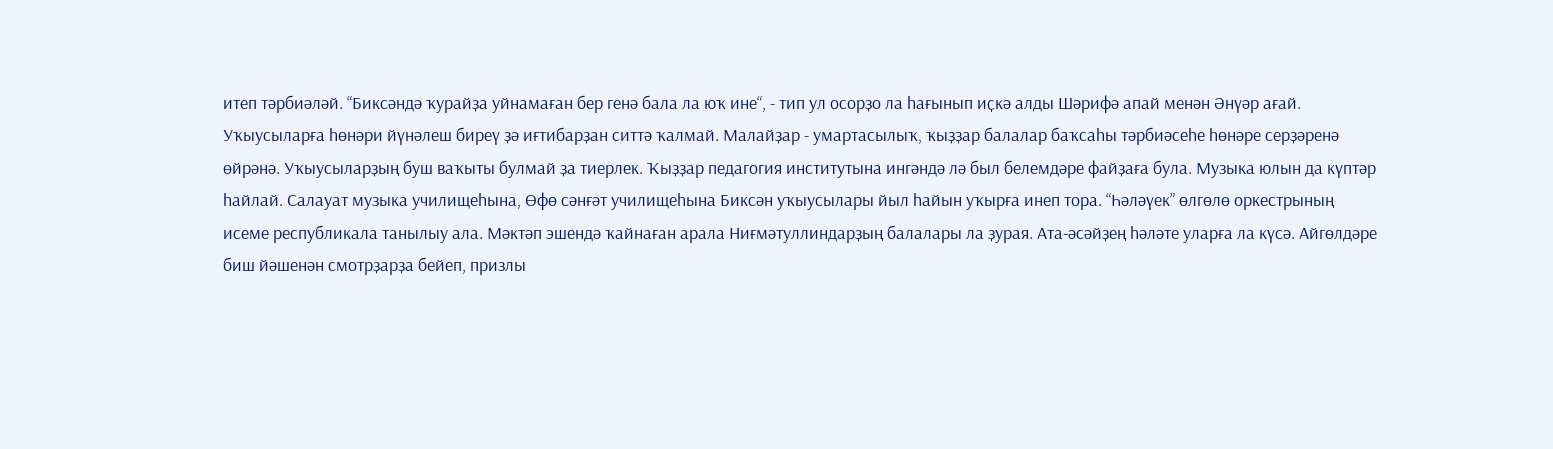итеп тәрбиәләй. “Биксәндә ҡурайҙа уйнамаған бер генә бала ла юҡ ине“, - тип ул осорҙо ла һағынып иҫкә алды Шәрифә апай менән Әнүәр ағай. Уҡыусыларға һөнәри йүнәлеш биреү ҙә иғтибарҙан ситтә ҡалмай. Малайҙар - умартасылыҡ, ҡыҙҙар балалар баҡсаһы тәрбиәсеһе һөнәре серҙәренә өйрәнә. Уҡыусыларҙың буш ваҡыты булмай ҙа тиерлек. Ҡыҙҙар педагогия институтына ингәндә лә был белемдәре файҙаға була. Музыка юлын да күптәр һайлай. Салауат музыка училищеһына, Өфө сәнғәт училищеһына Биксән уҡыусылары йыл һайын уҡырға инеп тора. “Һәләүек” өлгөлө оркестрының исеме республикала танылыу ала. Мәктәп эшендә ҡайнаған арала Ниғмәтуллиндарҙың балалары ла ҙурая. Ата-әсәйҙең һәләте уларға ла күсә. Айгөлдәре биш йәшенән смотрҙарҙа бейеп, призлы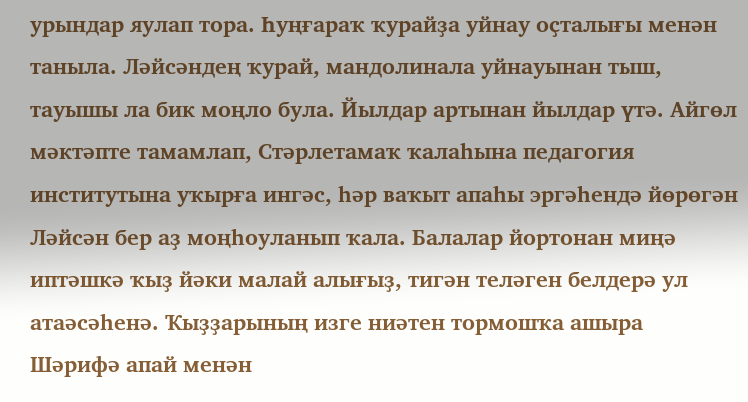урындар яулап тора. Һуңғараҡ ҡурайҙа уйнау оҫталығы менән таныла. Ләйсәндең ҡурай, мандолинала уйнауынан тыш, тауышы ла бик моңло була. Йылдар артынан йылдар үтә. Айгөл мәктәпте тамамлап, Стәрлетамаҡ ҡалаһына педагогия институтына уҡырға ингәс, һәр ваҡыт апаһы эргәһендә йөрөгән Ләйсән бер аҙ моңһоуланып ҡала. Балалар йортонан миңә иптәшкә ҡыҙ йәки малай алығыҙ, тигән теләген белдерә ул атаәсәһенә. Ҡыҙҙарының изге ниәтен тормошҡа ашыра Шәрифә апай менән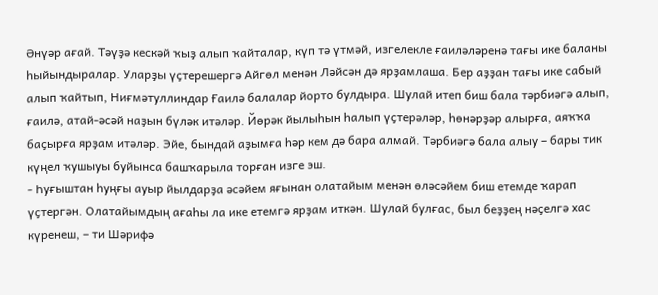Әнүәр ағай. Тәүҙә кескәй ҡыҙ алып ҡайталар, күп тә үтмәй, изгелекле ғаиләләренә тағы ике баланы һыйындыралар. Уларҙы үҫтерешергә Айгөл менән Ләйсән дә ярҙамлаша. Бер аҙҙан тағы ике сабый алып ҡайтып, Ниғмәтуллиндар Ғаилә балалар йорто булдыра. Шулай итеп биш бала тәрбиәгә алып, ғаилә, атай-әсәй наҙын бүләк итәләр. Йөрәк йылыһын һалып үҫтерәләр, һөнәрҙәр алырға, аяҡҡа баҫырға ярҙам итәләр. Эйе, бындай аҙымға һәр кем дә бара алмай. Тәрбиәгә бала алыу – бары тик күңел ҡушыуы буйынса башҡарыла торған изге эш.
- Һуғыштан һуңғы ауыр йылдарҙа әсәйем яғынан олатайым менән өләсәйем биш етемде ҡарап үҫтергән. Олатайымдың ағаһы ла ике етемгә ярҙам иткән. Шулай булғас, был беҙҙең нәҫелгә хас күренеш, – ти Шәрифә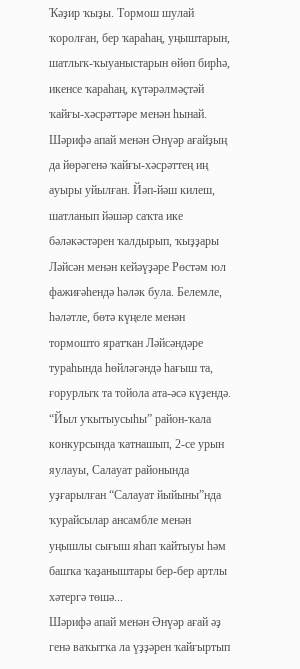Ҡәҙир ҡыҙы. Тормош шулай ҡоролған, бер ҡараһаң, уңыштарын, шатлыҡ-ҡыуаныстарын өйөп бирһә, икенсе ҡараһаң, күтәрәлмәҫтәй ҡайғы-хәсрәттәре менән һынай. Шәрифә апай менән Әнүәр ағайҙың да йөрәгенә ҡайғы-хәсрәттең иң ауыры уйылған. Йәп-йәш килеш, шатланып йәшәр саҡта ике бәләкәстәрен ҡалдырып, ҡыҙҙары Ләйсән менән кейәүҙәре Рөстәм юл фажиғәһендә һәләк була. Белемле, һәләтле, бөтә күңеле менән тормошто яратҡан Ләйсәндәре тураһында һөйләгәндә һағыш та, ғорурлыҡ та тойола ата-әсә күҙендә. “Йыл уҡытыусыһы” район-ҡала конкурсында ҡатнашып, 2-се урын яулауы, Салауат районында уҙғарылған “Салауат йыйыны”нда ҡурайсылар ансамбле менән уңышлы сығыш яһап ҡайтыуы һәм башҡа ҡаҙаныштары бер-бер артлы хәтергә төшә...
Шәрифә апай менән Әнүәр ағай әҙ генә ваҡытҡа ла үҙҙәрен ҡайғыртып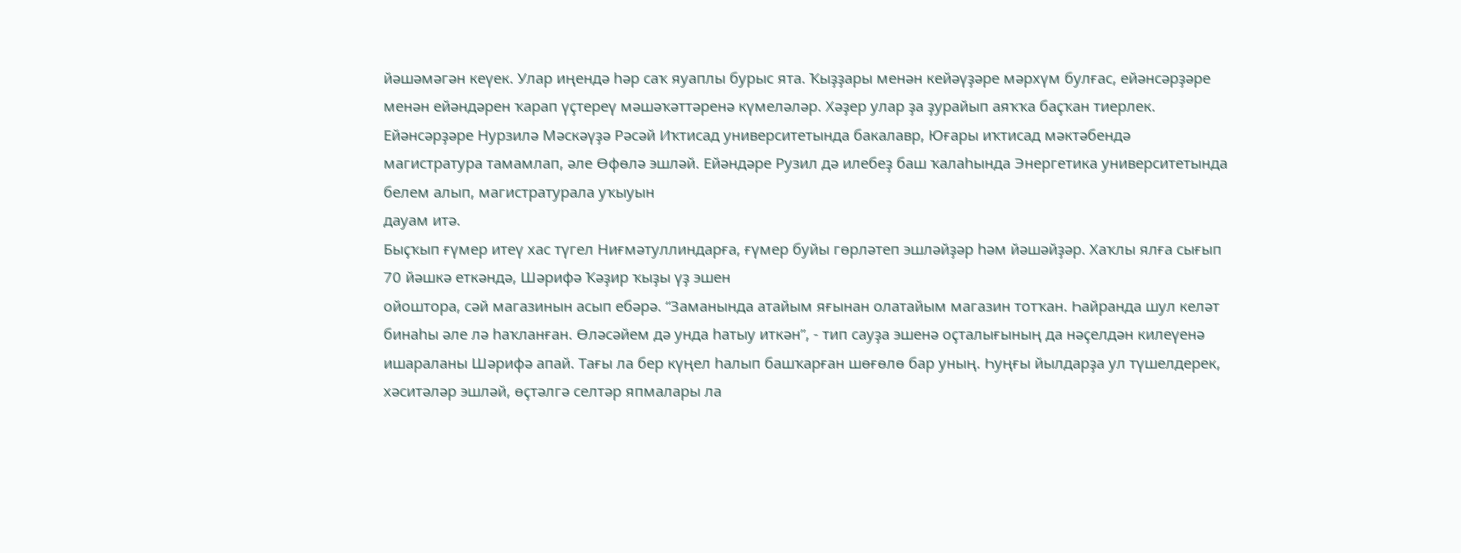йәшәмәгән кеүек. Улар иңендә һәр саҡ яуаплы бурыс ята. Ҡыҙҙары менән кейәүҙәре мәрхүм булғас, ейәнсәрҙәре менән ейәндәрен ҡарап үҫтереү мәшәҡәттәренә күмеләләр. Хәҙер улар ҙа ҙурайып аяҡҡа баҫҡан тиерлек. Ейәнсәрҙәре Нурзилә Мәскәүҙә Рәсәй Иҡтисад университетында бакалавр, Юғары иҡтисад мәктәбендә магистратура тамамлап, әле Өфөлә эшләй. Ейәндәре Рузил дә илебеҙ баш ҡалаһында Энергетика университетында белем алып, магистратурала уҡыуын
дауам итә.
Быҫҡып ғүмер итеү хас түгел Ниғмәтуллиндарға, ғүмер буйы гөрләтеп эшләйҙәр һәм йәшәйҙәр. Хаҡлы ялға сығып 70 йәшкә еткәндә, Шәрифә Ҡәҙир ҡыҙы үҙ эшен
ойоштора, сәй магазинын асып ебәрә. “Заманында атайым яғынан олатайым магазин тотҡан. Һайранда шул келәт бинаһы әле лә һаҡланған. Өләсәйем дә унда һатыу иткән”, - тип сауҙа эшенә оҫталығының да нәҫелдән килеүенә ишараланы Шәрифә апай. Тағы ла бер күңел һалып башҡарған шөғөлө бар уның. Һуңғы йылдарҙа ул түшелдерек, хәситәләр эшләй, өҫтәлгә селтәр япмалары ла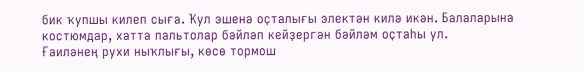бик ҡупшы килеп сыға. Ҡул эшенә оҫталығы электән килә икән. Балаларына костюмдар, хатта пальтолар бәйләп кейҙергән бәйләм оҫтаһы ул.
Ғаиләнең рухи ныҡлығы, көсө тормош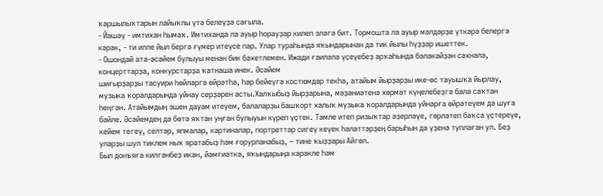ҡаршылыҡтарын лайыҡлы үтә белеүҙә сағыла.
- Йәшәү - имтихан һымаҡ. Имтиханда ла ауыр һорауҙар килеп эләгә бит. Тормошта ла ауыр мәлдәрҙе үткәрә белергә кәрәк, - ти илле йыл бергә ғүмер итеүсе пар. Улар тураһында яҡындарынан да тик йылы һүҙҙәр ишеттек.
- Ошондай ата-әсәйем булыуы менән бик бәхетлемен. Ижади ғаиләлә үҫеүебеҙ арҡаһында бәләкәйҙән сәхнәлә, концерттарҙа, конкурстарҙа ҡатнаша инек. Әсәйем
шиғырҙарҙы тасуири һөйләргә өйрәтһә, һәр бейеүгә костюмдар текһә, атайым йырҙарҙы ике-өс тауышҡа йырлау, музыка ҡоралдарында уйнау серҙәрен асты.Халҡыбыҙ йырҙарына, мәҙәниәтенә хөрмәт күңелебеҙгә бала саҡтан һеңгән. Атайымдың эшен дауам итеүем, балаларҙы башҡорт халыҡ музыка ҡоралдарында уйнарға өйрәтеүем дә шуға бәйле. Әсәйемдең дә бөтә яҡтан уңған булыуын күреп үҫтек. Тәмле итеп ризыҡтар әҙерләүе, гөрләтеп баҡса үҫтереүе, кейем тегеү, селтәр, япмалар, картиналар, портреттар сигеү кеүек һәләттәрҙең барыһын да үҙенә туплаған ул. Беҙ уларҙы шул тиклем ныҡ яратабыҙ һәм ғорурланабыҙ, – тине ҡыҙҙары Айгөл.
Был донъяға килгәнбеҙ икән, йәмғиәткә, яҡындарыңа кәрәкле һәм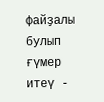файҙалы булып ғүмер итеү -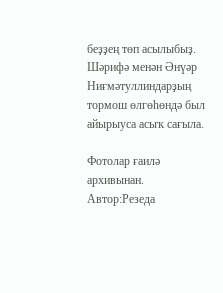беҙҙең төп асылыбыҙ. Шәрифә менән Әнүәр Ниғмәтуллиндарҙың тормош өлгөһөндә был айырыуса асыҡ сағыла.

Фотолар ғаилә архивынан.
Автор:Резеда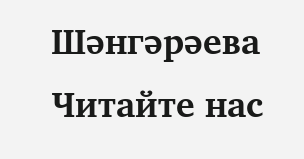Шәнгәрәева
Читайте нас